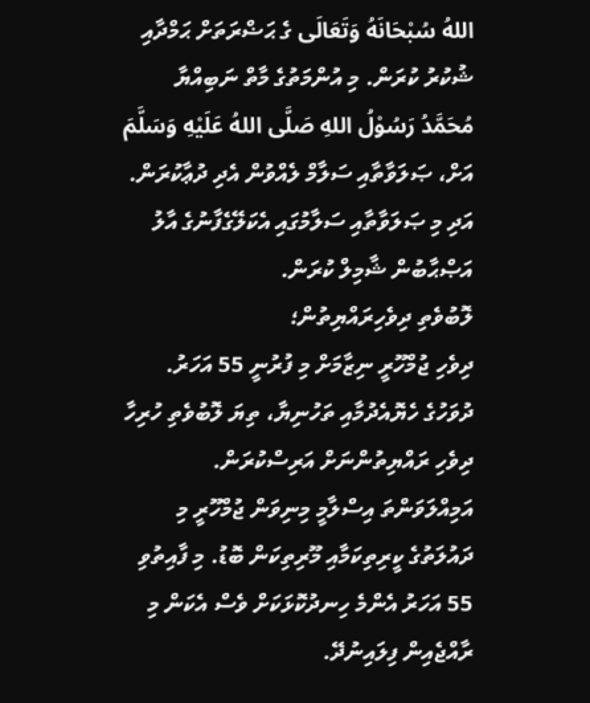اللهُ سُبْحَانَهُ وَتَعَالَى ގެ ޙަޟްރަތަށް ޙަމްދާއި ޝުކުރު ކުރަން. މި އުންމަތުގެ މާތް ނަބިއްޔާ مُحَمَّدُ رَسُوْلُ اللهِ صَلَّى اللهُ عَلَيْهِ وَسَلَّمَ އަށް، ޞަލަވާތާއި ސަލާމް ލެއްވުން އެދި ދުޢާކުރަން. އަދި މި ޞަލަވާތާއި ސަލާމުގައި އެކަލޭގެފާނުގެ އާލު އަޞްޙާބުން ޝާމިލް ކުރަން.
ލޮބުވެތި ދިވެހިރައްޔިތުން؛
ދިވެހި ޖުމްހޫރީ ނިޒާމަށް މި ފުރުނީ 55 އަހަރު. ދުވަހުގެ ހެޔޮއެދުމާއި ތަހުނިޔާ، ތިޔަ ލޮބުވެތި ހުރިހާ ދިވެހި ރައްޔިތުންނަށް އަރިސްކުރަން.
އަމިއްލަވަންތަ އިސްލާމީ މިނިވަން ޖުމްހޫރީ މި ދައުލަތުގެ ކީރިތިކަމާއި މޫރިތިކަން ބޮޑު. މި ފާއިތުވި 55 އަހަރު އެންމެ ހިނދުކޮޅަކަށް ވެސް އެކަން މި ރާއްޖެއިން ފިލައިނުދޭ.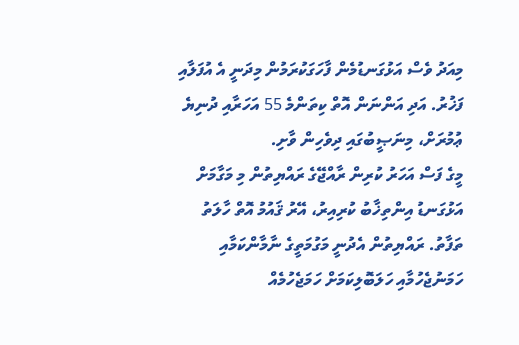މިއަދު ވެސް އަޅުގަނޑުމެން ފާހަގަކުރަމުން މިދަނީ އެ އުފަލާއި ފަޚުރު. އަދި އަންނަން އޮތް ކިތަންމެ 55 އަހަރާއި ދުނިޔެ ޢުމުރަށް، މިނަޞީބުގައި ދިވެހިން ވާށި.
މީގެ ފަސް އަހަރު ކުރިން ރާއްޖޭގެ ރައްޔިތުން މި މަގާމަށް އަޅުގަނޑު އިންތިޚާބު ކުރިއިރު، އޭރު ޤައުމު އޮތް ހާލަތު ތަފާތު. ރައްޔިތުން އެދުނީ މަގުމަތީގެ ނާމާންކަމާއި ހަމަނުޖެހުމާއި ހަލަބޮލިކަމަށް ހަމަޖެހުމެއް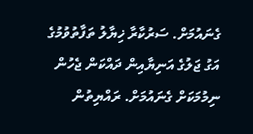ގެނައުމަށް. ސަރުކާރާ ޚިޔާލު ތަފާތުވުމުގެ އަގު ޖަލުގެ އަނިޔާއިން ދައްކަން ޖެހުން ނިމުމަކަށް ގެނައުމަށް. ރައްޔިތުން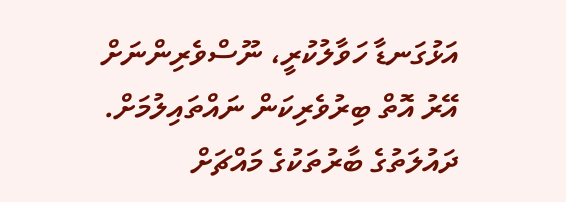އަޅުގަނޑާ ހަވާލުކުރީ، ނޫސްވެރިންނަށް އޭރު އޮތް ބިރުވެރިކަން ނައްތައިލުމަށް. ދައުލަތުގެ ބާރުތަކުގެ މައްޗަށް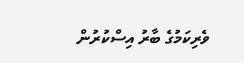ވެރިކަމުގެ ބާރު އިސްކުރުން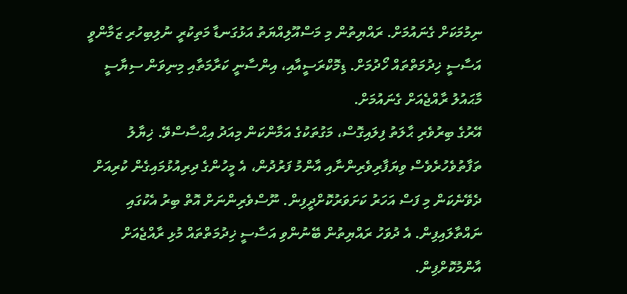ނިމުމަކަށް ގެނައުމަށް. ރައްޔިތުން މި މަސްއޫލިއްޔަތު އަޅުގަނޑާ މަތިކުރީ ނުލިބިހުރި ޒަމާންވީ އަސާސީ ޚިދުމަތްތައް ހޯދުމަށް. ޑިމޮކްރަސީއާއި، އިންސާނީ ކަރާމަތާއި މިނިވަން ސިޔާސީ މާޙައުލު ރާއްޖެއަށް ގެނައުމަށް.
އޭރުގެ ބިރުވެރި ޙާލަތު ފިލައިގޮސް، މަގުތަކުގެ އަމާންކަން މިއަދު އިޙްސާސްވޭ. ޚިޔާލު ތަފާތުވެހުރެވެސް ވިޔަފާރިވެރިންނާއި އާންމު ފަރުދުން، އެ މީހުންގެ ދިރިއުޅުމައިގެން ކުރިއަށް ދެވޭނެކަން މި ފަސް އަހަރު ކަށަވަރުކޮށްދީފިން. ނޫސްވެރިންނަށް އޮތް ބިރު އެކުގައި ނައްތާލައިފިން. އެ ދުވަހު ރައްޔިތުން ބޭނުންވި އަސާސީ ޚިދުމަތްތައް މުޅި ރާއްޖެއަށް އާންމުކޮށްފިން.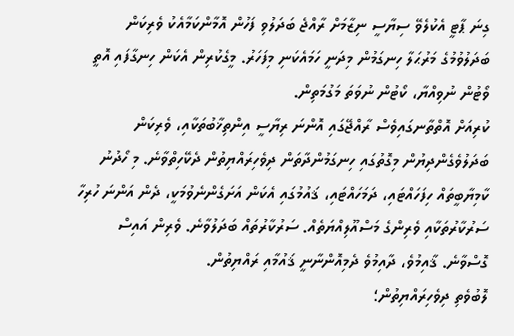ގިނަ ޕާޓީ އެކުލެވޭ ސިޔާސީ ނިޒާމަށް ރާއްޖެ ބަދަލުވި ފަހުން އޮމާންކަމާއެކު ވެރިކަން ބަދަލުވުމުގެ މަރުޙަލާ ހިނގަމުން މިދަނީ ހަމައެކަނި މިފަހަރު. މީގެކުރިން އެކަން ހިނގާފައި އޮތީ ވޯޓުން ނުވިއްޔާ، ކޯޓުން ނުވަތަ މަގުމަތިން.
ކުރިއަށް އޮތްތާނގައިވެސް ރާއްޖޭގައި އޮންނަ ރިޔާސީ އިންތިޚާބުތަކާއި، ވެރިކަން ބަދަލުވެގެންދިޔުން މިގޮތުގައި ހިނގަމުންދާތަން ދިވެހިރައްޔިތުން ދެކޭހިތްވާނެ. މި ހޯދުނު ކާމިޔާބީތައް ހިފަހައްޓައި، ދަމަހައްޓައި، ޤައުމުގައި އެކަން އަށަގެންނެވުމަކީ، ދެން އަންނަ ހުރިހާ ސަރުކާރުތަކާއި ވެރިންގެ މަސްއޫލިއްޔަތެއް. ސަރުކާރުތައް ބަދަލުވާނެ. ވެރިން އައިސް ގޮސްވާނެ. ޤާއިމުވެ، ދާއިމުވެ ދެމިއޮންނާނީ ޤައުމާއި ރައްޔިތުން.
ލޮބުވެތި ދިވެހިރައްޔިތުން؛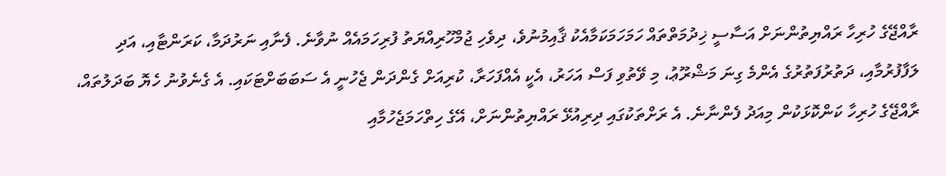ރާއްޖޭގެ ހުރިހާ ރައްޔިތުންނަށް އަސާސީ ޚިދުމަތްތައް ހަމަހަމަކަމާއެކު ޤާއިމުނުވެ، ދިވެހި ޖުމްހޫރިއްޔަތު ފުރިހަމައެއް ނުވާނެ. ފެނާއި ނަރުދަމާ، ކަރަންޓާއި، އަދި ލަފާފުރުމާއި، ދަތުރުފަތުރުގެ އެންމެ ގިނަ މަޝްރޫޢު، މި ވޭތުވި ފަސް އަހަރު، އެކީ އެއްފަހަރާ، ކުރިއަށް ގެންދަން ޖެހުނީ އެ ސަބަބަށްޓަކައި. އެ ގެނެވުނު ހެޔޮ ބަދަލުތައް، ރާއްޖޭގެ ހުރިހާ ކަންކޮޅަކުން މިއަދު ފެންނާނެ. އެ ރަށްތަކުގައި ދިރިއުޅޭ ރައްޔިތުންނަށް، އޭގެ ހިތްހަމަޖެހުމާއި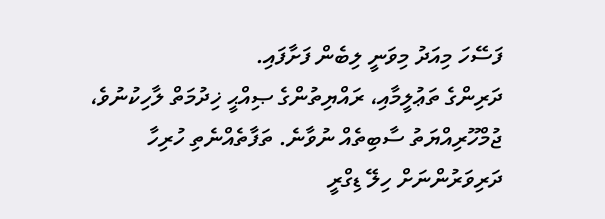ފަސޭހަ މިއަދު މިވަނީ ލިބެން ފަށާފައި.
ދަރިންގެ ތަޢުލީމާއި، ރައްޔިތުންގެ ޞިއްޙީ ޚިދުމަތް ލާހިކުނުވެ، ޖުމްހޫރިއްޔަތު ސާބިތެއް ނުވާނެ. ތަފާތެއްނެތި ހުރިހާ ދަރިވަރުންނަށް ހިލޭ ޑިގްރީ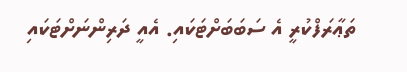ތަޢާރަފްކުރީ އެ ސަބަބަށްޓަކައި. އެއީ ދަރިންނަށްޓަކައި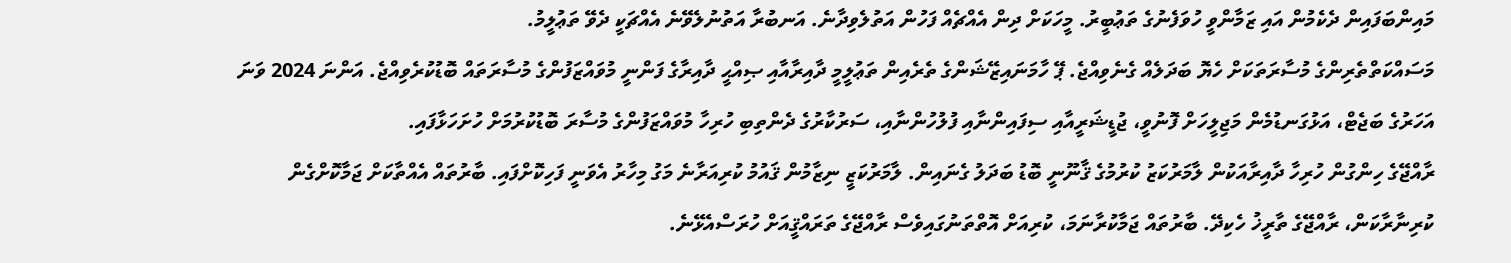މައިންބަފައިން ދެކެމުން އައި ޒަމާންވީ ހުވަފެނުގެ ތަޢުބީރު. މީހަކަށް ދިން އެއްޗެއް ފަހުން އަތުލެވިދާނެ. އަނބުރާ އަތުނުލެވޭނެ އެއްޗަކީ ދެވޭ ތަޢުލީމު.
މަސައްކަތްތެރިންގެ މުސާރަތަކަށް ހެޔޮ ބަދަލެއް ގެނެވިއްޖެ. ޕޭ ހާމަނައިޒޭޝަންގެ ތެރެއިން ތަޢުލީމީ ދާއިރާއާއި ޞިއްޙީ ދާއިރާގެ ފަންނީ މުވައްޒަފުންގެ މުސާރަތައް ބޮޑުކުރެވިއްޖެ. އަންނަ 2024 ވަނަ އަހަރުގެ ބަޖެޓް، އަޅުގަނޑުމެން މަޖިލީހަށް ފޮނުވީ، ޖުޑީޝަރީއާއި ސިފައިންނާއި ފުލުހުންނާއި، ސަރުކާރުގެ ދެންތިބި ހުރިހާ މުވައްޒަފުންގެ މުސާރަ ބޮޑުކުރުމަށް ހުށަހަޅާފައި.
ރާއްޖޭގެ ހިންގުން ހުރިހާ ދާއިރާއަކުން ލާމަރުކަޒު ކުރުމުގެ ޤާނޫނީ ބޮޑު ބަދަލު ގެނައިން. ލާމަރުކަޒީ ނިޒާމުން ޤައުމު ކުރިއަރާނެ މަގު މިހާރު އެވަނީ ފަހިކޮށްފައި. ބާރުތައް އެއްތާކަށް ޖަމާކޮށްގެން ކުރިނާރާކަން، ރާއްޖޭގެ ތާރީޚު ހެކިދޭ. ބާރުތައް ޖަމާކުރާނަމަ، ކުރިއަށް އޮތްތަނުގައިވެސް ރާއްޖޭގެ ތަރައްޤީއަށް ހުރަސްއެޅޭނެ.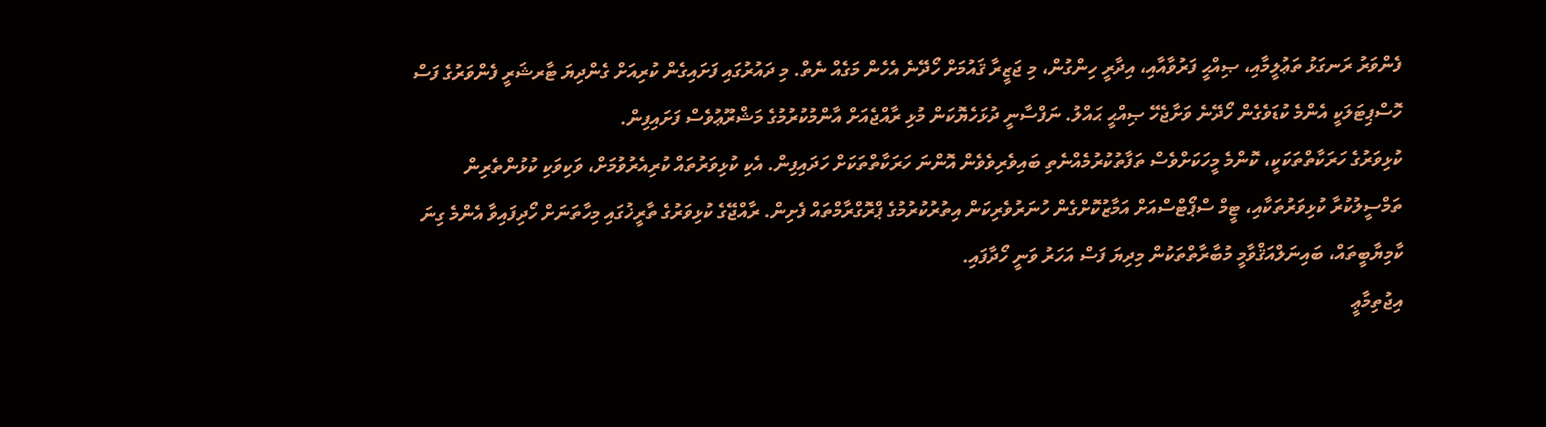ފެންވަރު ރަނގަޅު ތަޢުލީމާއި، ޞިއްޙީ ފަރުވާއާއި، އިދާރީ ހިންގުން، މި ޖަޒީރާ ޤައުމަށް ހޯދޭނެ އެހެން މަގެއް ނެތް. މި ދައުރުގައި ފަށައިގެން ކުރިއަށް ގެންދިޔަ ޓާރޝަރީ ފެންވަރުގެ ފަސް ހޮސްޕިޓަލަކީ އެންމެ ކުޑަވެގެން ހޯދޭނެ ވަށާޖެހޭ ޞިއްޙީ ޙައްލު. ނަފްސާނީ ދުޅަހެޔޮކަން މުޅި ރާއްޖެއަށް އާންމުކުރުމުގެ މަޝްރޫޢުވެސް ފަށައިފިން.
ކުޅިވަރުގެ ހަރަކާތްތަކަކީ، ކޮންމެ މީހަކަށްވެސް ތަފާތުކުރުމެއްނެތި ބައިވެރިވެވެން އޮންނަ ހަރަކާތްތަކަށް ހަދައިފިން. އެކި ކުޅިވަރުތައް ކުރިއެރުވުމަށް، ވަކިވަކި ކުޅުންތެރިން ތަމްސީލުކުރާ ކުޅިވަރުތަކާއި، ޓީމް ސްޕޯޓްސްއަށް އަމާޒުކޮށްގެން ހުނަރުވެރިކަން އިތުރުކުރުމުގެ ޕްރޮގްރާމްތައް ފެށިން. ރާއްޖޭގެ ކުޅިވަރުގެ ތާރީޚުގައި މިހާތަނަށް ހޯދިފައިވާ އެންމެ ގިނަ ކާމިޔާބީތައް، ބައިނަލްއަޤްވާމީ މުބާރާތްތަކުން މިދިޔަ ފަސް އަހަރު ވަނީ ހޯދާފައި.
އިޖުތިމާޢީ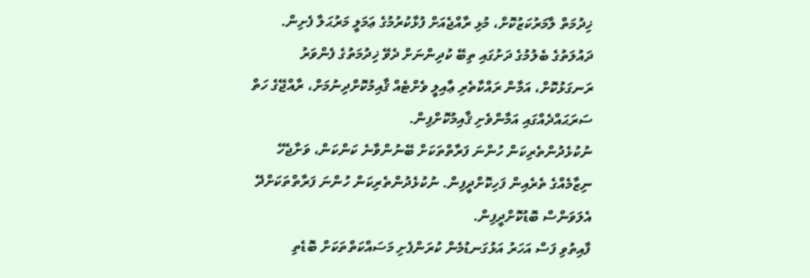ޚިދުމަތް ލާމަރުކަޒުކޮށް، މުޅި ރާއްޖެއަށް ފުޅާކުރުމުގެ ޢަމަލީ މަރުޙަލާ ފެށިން. ދައުލަތުގެ ބެލުމުގެ ދަށުގައި ތިބޭ ކުދިންނަށް ދެވޭ ޚިދުމަތުގެ ފެންވަރު ރަނގަޅުކޮށް، އަމާން ރައްކާތެރި ޢާއިލީ ވެށްޓެއް ޤާއިމުކޮށްދިނުމަށް، ރާއްޖޭގެ ހަތް ސަރަޙައްދެއްގައި އަމާންވެށި ޤާއިމުކޮށްފިން.
ނުކުޅެދުންތެރިކަން ހުންނަ ފަރާތްތަކަށް ބޭނުންވާނެ ކަންކަން، ވަށާޖެހޭ ނިޒާމެއްގެ ތެރެއިން ފަހިކޮށްދީފިން. ނުކުޅެދުންތެރިކަން ހުންނަ ފަރާތްތަކަށްދޭ އެލަވަންސް ބޮޑުކޮށްދީފިން.
ފާއިތުވި ފަސް އަހަރު އަޅުގަނޑުމެން ކުރަންފެށި މަސައްކަތްތަކަށް ބޮޑެތި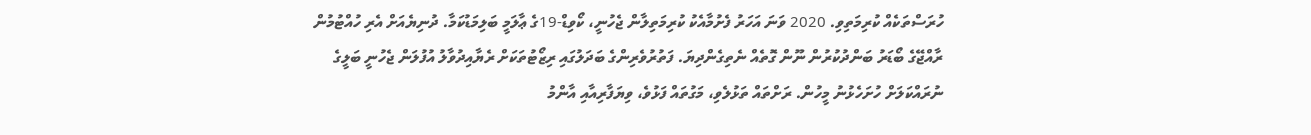ހުރަސްތަކެއް ކުރިމަތިވި. 2020 ވަނަ އަހަރު ފެށުމާއެކު ކުރިމަތިލާން ޖެހުނީ، ކޯވިޑް-19ގެ ޢާލަމީ ބަލިމަޑުކަމާ. ދުނިޔެއަށް އެރި ހުއްޓުމުން ރާއްޖޭގެ ބޯޑަރު ބަންދުކުރުން ނޫން ގޮތެއް ނެތިގެންދިޔަ. ފަތުރުވެރިންގެ ބަދަލުގައި ރިޒޯޓުތަކަށް ރެޔާއިދުވާލު އުފުލަން ޖެހުނީ ބަލީގެ ނުރައްކަލަށް ހުށަހެޅުނު މީހުން. ރަށްތައް ތަޅުލެވި، މަގުތައް ފަޅުވެ، ވިޔަފާރިއާއި އާންމު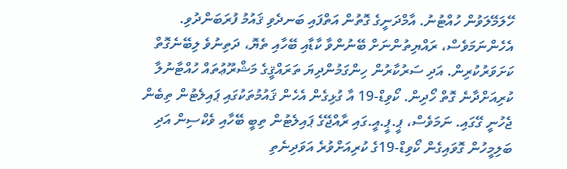ހޭލަމޭލަވުން ހުއްޓުނު. އާމްދަނީގެ ގޮތުން އަތްފައި ބަނދެވި ޤައުމު ފުރަބަންދުވި. އެހެންނަމަވެސް، ރައްޔިތުންނަށް ބޭނުންވާ ކާޑާއި ބޭހާއި ތެޔޮ، ދަތިނުވެ ލިބޭނެގޮތް ކަށަވަރުކުރިން. އަދި ސަރުކާރުން ހިންގަމުންދިޔަ ތަރައްޤީގެ މަޝްރޫޢުތައް ހުއްޓާނުލާ ކުރިއަށްދާނެ ގޮތް ހޯދިން. ކޯވިޑް-19 އާ ގުޅިގެން އެހެން ޤައުމުތަކުގައި ޕައިލެޓުން ތިބެން ޖެހުނީ ގޭގައި. ނަމަވެސް، ޕީ.ޕީ.އީ.ގައި ރާއްޖޭގެ ޕައިލެޓުން ތިބީ ބޭހާއި ވެކްސިން އަދި ބަލިމީހުން ގޮވައިގެން ކޯވިޑް-19ގެ ކުރިއަށްވުރެ އަވަދިނެތި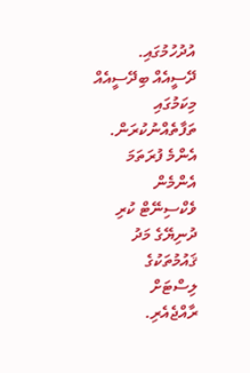އުދުހުމުގައި. ދޭސީއެއް ބިދޭސީއެއް މިކަމުގައި ތަފާތެއްނުކުރަން. އެންމެ ފުރަތަމަ އެންމެން ވެކްސިނޭޓް ކުރި ދުނިޔޭގެ މަދު ޤައުމުތަކުގެ ލިސްޓަށް ރާއްޖެއެރި.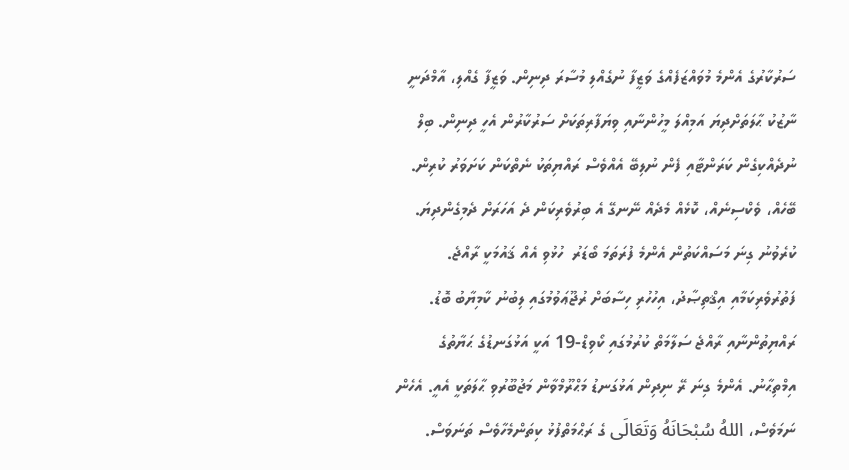ސަރުކާރުގެ އެންމެ މުވައްޒަފެއްގެ ވަޒީފާ ނުގެއްލި މުސާރަ ދިނިން. ވަޒީފާ ގެއްލި، އާމްދަނީ ނާޒުކު ޙާލަތަށްދިޔަ އަމިއްލަ މީހުންނާއި ވިޔަފާރިތަކަށް ސަރުކާރުން އެހީ ދިނިން. ބިލް ނުދެއްކިގެން ކަރަންޓާއި ފެން ނުލިބޭ އެއްވެސް ރައްޔިތަކު ނެތްކަން ކަށަވަރު ކުރިން. ބޭހެއް، ވެކްސިނެއް، ކޮޅެއް މެދެއް ނޭނގޭ އެ ބިރުވެރިކަން ދެ އަހަރަށް ދެމިގެންދިޔަ.
ކުރެވުނު ގިނަ މަސައްކަތުން އެންމެ ފުރަތަމަ ބޯޑަރު  ހުޅުވި އެއް ޤައުމަކީ ރާއްޖެ. ފަތުރުވެރިކަމާއި އިޤްތިޞާދު، އިހުހުރި ހިސާބަށް ރުޖޫޢަވުމުގައި ލިބުނު ކާމިޔާބު ބޮޑު. ރައްޔިތުންނާއި ރާއްޖެ ސަލާމަތް ކުރުމުގައި ކޯވިޑް-19 އަކީ އަޅުގަނޑުގެ ޙަޔާތުގެ އިމްތިޙާނު. އެންމެ ގިނަ ރޭ ނިދިން އަޅުގަނޑު މަޙްރޫމްވާން މަޖުބޫރުވި ޙާލަތަކީ އެއީ. އެހެން ނަމަވެސް، اللهُ سُبْحَانَهُ وَتَعَالَى ގެ ރަޙްމަތްފުޅު ކިތަންމެހާވެސް ތަނަވަސް.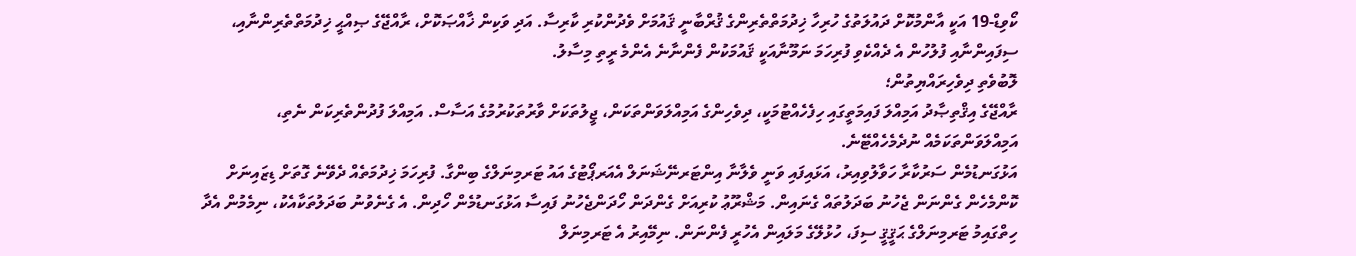ކޯވިޑް-19 އަކީ އާންމުކޮށް ދައުލަތުގެ ހުރިހާ ޚިދުމަތްތެރިންގެ ޤުރްބާނީ ޤައުމަށް ވެދުންކުރި ކާރިސާ. އަދި ވަކިން ޚާއްޞަކޮށް، ރާއްޖޭގެ ޞިއްޙީ ޚިދުމަތްތެރިންނާއި، ސިފައިންނާއި ފުލުހުން އެ ދެއްކެވި ފުރިހަމަ ނަމޫނާއަކީ ޤައުމަކުން ފެންނާނެ އެންމެ ރީތި މިސާލު.
ލޮބުވެތި ދިވެހިރައްޔިތުން؛
ރާއްޖޭގެ އިޤްތިޞާދު އަމިއްލަ ފައިމަތީގައި ހިފެހެއްޓުމަކީ، ދިވެހިންގެ އަމިއްލަވަންތަކަން، ޖީލުތަކަށް ވާރުތަކުރުމުގެ އަސާސް. އަމިއްލަ ފުދުންތެރިކަން ނެތި، އަމިއްލަވަންތަކަމެއް ނުދެމެހެއްޓޭނެ.
އަޅުގަނޑުމެން ސަރުކާރާ ހަވާލުވިއިރު، އަޅައިފައި ވަނީ ވެލާނާ އިންޓަރނޭޝަނަލް އެއަރޕޯޓުގެ އައު ޓަރމިނަލްގެ ބިންގާ. ފުރިހަމަ ޚިދުމަތެއް ދެވޭނެ ގޮތަށް ޑިޒައިނަށް ކޮންމެހެން ގެންނަން ޖެހުނު ބަދަލުތައް ގެނައިން. މަޝްރޫޢު ކުރިއަށް ގެންދަން ހޯދަންޖެހުނު ފައިސާ އަޅުގަނޑުމެން ހޯދިން. އެ ގެނެވުނު ބަދަލުތަކާއެކު، ނިމެމުން އެދާ ހިތްގައިމު ޓަރމިނަލްގެ ޙަޤީޤީ ސިފަ، ހުޅުލޭގެ މަލައިން އެހުރީ ފެންނަން. ނިމޭއިރު އެ ޓަރމިނަލް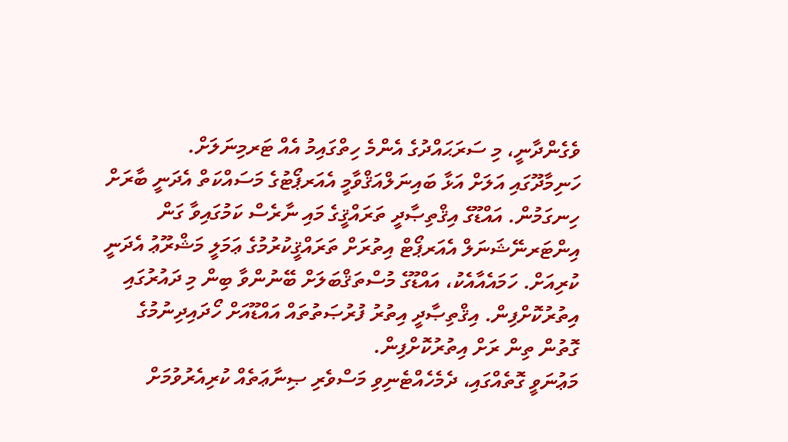ވެގެންދާނީ، މި ސަރަޙައްދުގެ އެންމެ ހިތްގައިމު އެއް ޓަރމިނަލަށް.
ހަނިމާދޫގައި އަލަށް އަޅާ ބައިނަލްއަޤްވާމީ އެއަރޕޯޓުގެ މަސައްކަތް އެދަނީ ބާރަށް ހިނގަމުން. އައްޑޫގެ އިޤްތިޞާދީ ތަރައްޤީގެ މައި ނާރެސް ކަމުގައިވާ ގަން އިންޓަރނޭޝަނަލް އެއަރޕޯޓް އިތުރަށް ތަރައްޤީކުރުމުގެ ޢަމަލީ މަޝްރޫޢު އެދަނީ ކުރިއަށް. ހަމައެއާއެކު، އައްޑޫގެ މުސްތަޤްބަލަށް ބޭނުންވާ ބިން މި ދައުރުގައި އިތުރުކޮށްފިން. އިޤްތިޞާދީ އިތުރު ފުރުޞަތުތައް އައްޑޫއަށް ހޯދައިދިނުމުގެ ގޮތުން ތިން ރަށް އިތުރުކޮށްފިން.
މަޢުނަވީ ގޮތެއްގައި، ދެމެހެއްޓެނިވި މަސްވެރި ޞިނާޢަތެއް ކުރިއެރުވުމަށް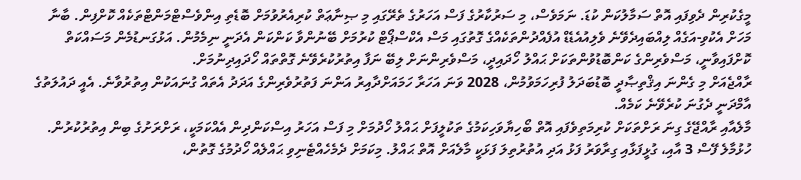މީގެކުރިން ދެވިފައި އޮތް ސަމާލުކަން ކުޑަ. ނަމަވެސް، މި ސަރުކާރުގެ ފަސް އަހަރުގެ ތެރޭގައި މި ޞިނާޢަތް ކުރިއެރުވުމަށް ބޮޑެތި އިންވެސްޓްމަންޓްތަކެއް ކޮށްފިން. ބާނާ މަހަށް އެކުވި-އަގެއް ލިއްބައިދެވޭނެ ވެލިއުއެޑެޑް އުފެއްދުންތަކެއްގެ ގޮތުގައި މަސް އެކްސްޕޯޓް ކުރުމަށް ބޭނުންވާ ކަންކަން އެދަނީ ނިމެމުން. އަޅުގަނޑުމެން މަސައްކަތް ކޮށްފައިވާނީ، މަސްވެރިންގެ ކަންބޮޑުވުންތަކަށް ޙައްލު ހޯދައިދީ، މަސްވެރިންނަށް ލިބޭ ނަފާ އިތުރުކުރެވޭނެ ގޮތްތައް ހޯދައިދިނުމަށް.
ރާއްޖެއަށް މި ގެންނަ އިޤްތިޞާދީ ބޮޑުބަދަލު ފުރިހަމަވުމުން، 2028 ވަނަ އަހަރާ ހަމައަށްދާއިރު އަންނަ ފަތުރުވެރިންގެ އަދަދު އެތައް ގުނައަކުން އިތުރުވާނެ. އެއީ ދައުލަތުގެ އާމްދަނީ ދެގުނަ ކުރެވޭނެ ކަމެއް.
މާލެއާއި ރާއްޖޭގެ ގިނަ ރަށްތަކަށް ކުރިމަތިވެފައި އޮތް ބޯހިޔާވަހިކަމުގެ ތަކުލީފަށް ޙައްލު ހޯދުމަށް މި ފަސް އަހަރު އިސްކަންދިން އެއްކަމަކީ، ރަށްރަށުގެ ބިން އިތުރުކުރުން. ހުޅުމާލެ ފޭސް 3 އާއި، ގުޅީފަޅާއި ގިރާވަރު ފަޅު އަދި އުތުރުތިލަ ފަޅަކީ މާލެއަށް އޮތް ޙައްލު. މިކަމަށް ދެމެހެއްޓެނިވި ޙައްލެއް ހޯދުމުގެ ގޮތުން،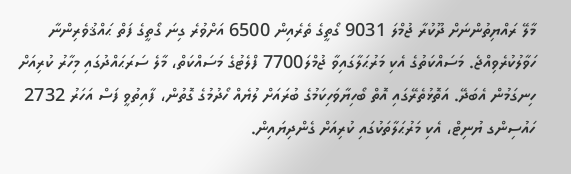މާލޭ ރައްޔިތުންނަށް ދޫކުރާ ޖުމްލަ 9031 ގޯތީގެ ތެރެއިން 6500 އަށްވުރެ ގިނަ ގޯތީގެ ފަތް ޙައްޤުވެރިންނާ ހަވާލުކުރެވިއްޖެ. މަސައްކަތުގެ އެކި މަރުޙަލާގައިވާ ޖުމްލަ7700 ފްލެޓުގެ މަސައްކަތް، މާލެ ސަރަޙައްދުގައި މިހާރު ކުރިއަށް ހިނގަމުން އެބަދޭ. އަތޮޅުތެރޭގައި އޮތް ބޯހިޔާވަހިކަމުގެ ބުރައަށް ލުޔެއް ހޯދުމުގެ ގޮތުން، ފާއިތުވީ ފަސް އަހަރު 2732 ހައުސިންގ ޔުނިޓް، އެކި މަރުޙަލާތަކުގައި ކުރިއަށް ގެންދިޔައިން.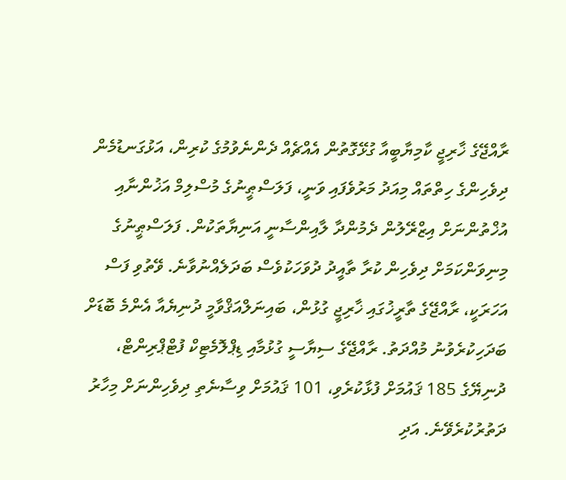ރާއްޖޭގެ ޚާރިޖީ ކާމިޔާބީއާ ގުޅޭގޮތުން އެއްޗެއް ދެންނެވުމުގެ ކުރިން، އަޅުގަނޑުމެން ދިވެހިންގެ ހިތްތައް މިއަދު މަރުވެފައި ވަނީ، ފަލަސްޠީނުގެ މުސްލިމް އަޚުންނާއި އުޚްތުންނަށް އިޒްރޭލުން ދެމުންދާ ލާއިންސާނީ އަނިޔާތަކުން. ފަލަސްޠީނުގެ މިނިވަންކަމަށް ދިވެހިން ކުރާ ތާއީދު ދުވަހަކުވެސް ބަދަލެއްނުވާނެ. ވޭތުވި ފަސް އަހަރަކީ، ރާއްޖޭގެ ތާރީޚުގައި ޚާރިޖީ ގުޅުން، ބައިނަލްއަޤްވާމީ ދުނިޔެއާ އެންމެ ބޮޑަށް ބަދަހިކުރެވުނު މުއްދަތު. ރާއްޖޭގެ ސިޔާސީ ގުޅުމާއި ޑިޕްލޮމެޓިކް ފުޓްޕްރިންޓް، ދުނިޔޭގެ 185 ޤައުމަށް ފުޅާކުރެވި، 101 ޤައުމަށް ވިސާނެތި ދިވެހިންނަށް މިހާރު ދަތުރުކުރެވޭނެ. އަދި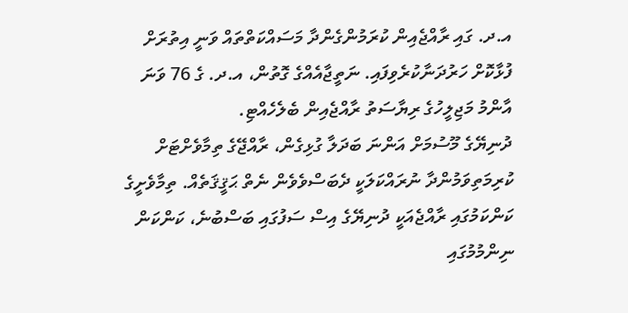އ.ދ. ގައި ރާއްޖެއިން ކުރަމުންގެންދާ މަސައްކަތްތައް ވަނީ އިތުރަށް ފުޅާކޮށް ހަރުދަނާކުރެވިފައި. ނަތީޖާއެއްގެ ގޮތުން، އ.ދ. ގެ 76 ވަނަ އާންމު މަޖިލީހުގެ ރިޔާސަތު ރާއްޖެއިން ބެލެހެއްޓި.
ދުނިޔޭގެ މޫސުމަށް އަންނަ ބަދަލާ ގުޅިގެން، ރާއްޖޭގެ ތިމާވެށްޓަށް ކުރިމަތިވަމުންދާ ނުރައްކަލަކީ ދެބަސްވެވެން ނެތް ޙަޤީޤަތެއް. ތިމާވެށީގެ ކަންކަމުގައި ރާއްޖެއަކީ ދުނިޔޭގެ އިސް ސަފުގައި ބަސްބުނެ، ކަންކަން ނިންމުމުގައި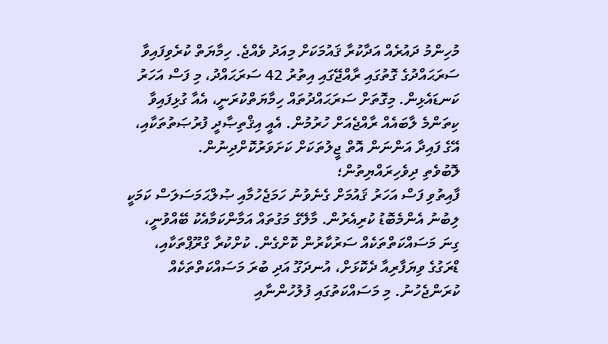މުހިންމު ދައުރެއް އަދާކުރާ ޤައުމަކަށް މިއަދު ވެއްޖެ. ހިމާޔަތް ކުރެވިފައިވާ ސަރަޙައްދުގެ ގޮތުގައި ރާއްޖޭގައި އިތުރު 42 ސަރަޙައްދު، މި ފަސް އަހަރު ކަނޑައެޅިން. މިގޮތަށް ސަރަޙައްދުތައް ހިމާޔަތްކުރަނީ، އެއާ ގުޅިފައިވާ ކިތަންމެ ލާބައެއް ރާއްޖެއަށް ހުރުމުން. އެއީ އިޤްތިޞާދީ ފުރުޞަތުތަކާއި، އޭގެ ފައިދާ އަންނަން އޮތް ޖީލުތަކަށް ކަށަވަރުކޮށްދިނުން.
ލޮބުވެތި ދިވެހިރައްޔިތުން؛
ފާއިތުވި ފަސް އަހަރު ޤައުމަށް ގެނެވުނު ހަމަޖެހުމާއި ޞުލްޙަމަސަލަސް ކަމަކީ ލިބުނު އެންމެބޮޑު ކުރިއެރުން. މާލޭގެ މަގުތައް އަމާންކަމާއެކު ބޭއްވުނީ، ގިނަ މަސައްކަތްތަކެއް ސަރުކާރުން ކޮށްގެން. ކުށްކުރާ ގްރޫޕްތަކާއި، ޑްރަގުގެ ވިޔަފާރިއާ ދެކޮޅަށް، އުނދަގޫ އަދި ބުރަ މަސައްކަތްތަކެއް ކުރަންޖެހުނު. މި މަސައްކަތުގައި ފުލުހުންނާއި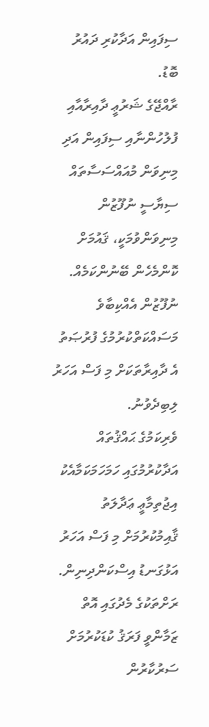ސިފައިން އަދާކުރި ދައުރު ބޮޑު.
ރާއްޖޭގެ ޝަރުޢީ ދާއިރާއާއި ފުލުހުންނާއި ސިފައިން އަދި މިނިވަން މުއައްސަސާތައް ސިޔާސީ ނުފޫޒުން މިނިވަންވުމަކީ، ޤައުމަށް ކޮންމެހެން ބޭނުންކަމެއް. ނުފޫޒުން އެއްކިބާވެ މަސައްކަތްކުރުމުގެ ފުރުޞަތު އެ ދާއިރާތަކަށް މި ފަސް އަހަރު ލިބިދެވުނު.
ވެރިކަމުގެ ޙައްޤުތައް އަދާކުރުމުގައި ހަމަހަމަކަމާއެކު އިޖުތިމާޢީ ޢަދާލަތު ޤާއިމުކުރުމަށް މި ފަސް އަހަރު އަޅުގަނޑު އިސްކަންދިނިން. ރަށްތަކުގެ މެދުގައި އޮތް ޒަމާންވީ ފަރަޤު ކުޑަކުރުމަށް ސަރުކާރުން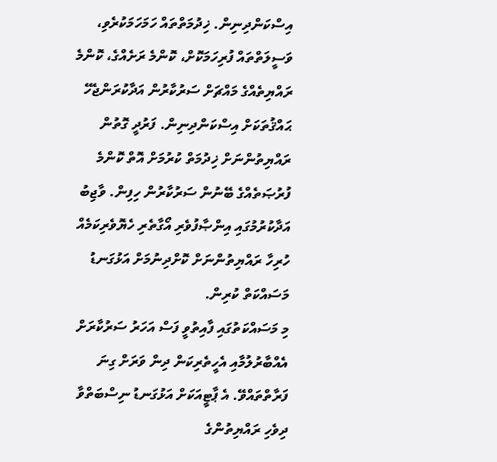އިސްކަންދިނިން. ޚިދުމަތްތައް ހަމަހަމަކުރެވި، ވަސީލަތްތައް ފުރިހަމަކޮށް، ކޮންމެ ރަށެއްގެ، ކޮންމެ ރައްޔިތެއްގެ މައްޗަށް ސަރުކާރުން އަދާކުރަންޖެހޭ ޙައްޤުތަކަށް އިސްކަންދިނިން. ފަރުދީ ގޮތުން ރައްޔިތުންނަށް ޚިދުމަތް ކުރުމަށް އޮތް ކޮންމެ ފުރުޞަތެއްގެ ބޭނުން ސަރުކާރުން ހިފިން. ވާޖިބު އަދާކުރުމުގައި އިންޞާފުވެރި އޯގާތެރި ހެޔޮވެރިކަމެއް ހުރިހާ ރައްޔިތުންނަށް ކޮށްދިނުމަށް އަޅުގަނޑު މަސައްކަތް ކުރިން.
މި މަސައްކަތުގައި ފާއިތުވީ ފަސް އަހަރު ސަރުކާރަށް އެއްބާރުލުމާއި އެހީތެރިކަން ދިން ވަރަށް ގިނަ ފަރާތްތައްވޭ. އެ ޕާޓީއަކަށް އަޅުގަނޑު ނިސްބަތްވާ ދިވެހި ރައްޔިތުންގެ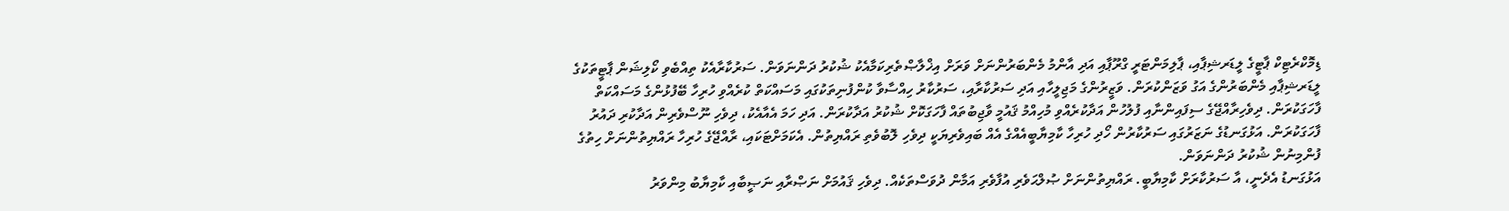ޑިމޮކްރެޓިކް ޕާޓީގެ ލީޑަރޝިޕާއި، ޕާލިމަންޓަރީ ގްރޫޕާއި އަދި އާންމު މެންބަރުންނަށް ވަރަށް އިޚްލާޞްތެރިކަމާއެކު ޝުކުރު ދަންނަވަން. ސަރުކާރާއެކު ތިއްބެވި ކޯލިޝަން ޕާޓީތަކުގެ ލީޑަރޝިޕާއި މެންބަރުންގެ އަގު ވަޒަންކުރަން. ވަޒީރުންގެ މަޖިލީހާއި އަދި ސަރުކާރާއި، ސަރުކާރު ހިއްސާވާ ކުންފުނިތަކުގައި މަސައްކަތް ކުރެއްވި ހުރިހާ ބޭފުޅުންގެ މަސައްކަތް ފާހަގަކުރަން. ދިވެހިރާއްޖޭގެ ސިފައިންނާއި ފުލުހުން އަދާކުރެއްވި މުހިއްމު ޤައުމީ ވާޖިބުތައް ފާހަގަކޮށް ޝުކުރު އަދާކުރަން. އަދި ހަމަ އެއާއެކު، ދިވެހި ނޫސްވެރިން އަދާކުރި ދައުރު ފާހަގަކުރަން. އަޅުގަނޑުގެ ނަޒަރުގައި ސަރުކާރުން ހޯދި ހުރިހާ ކާމިޔާބީއެއްގެ އެއް ބައިވެރިޔަކީ ދިވެހި ލޮބުވެތި ރައްޔިތުން. އެކަމަށްޓަކައި، ރާއްޖޭގެ ހުރިހާ ރައްޔިތުންނަށް ހިތުގެ ފުންމިނުން ޝުކުރު ދަންނަވަން.
އަޅުގަނޑު އެދެނީ، އާ ސަރުކާރަށް ކާމިޔާބީ. ރައްޔިތުންނަށް ޞުލްޙަވެރި އުފާވެރި އަމާން ދުވަސްތަކެއް. ދިވެހި ޤައުމަށް ނަޞްރާއި ނަޞީބާއި ކާމިޔާބު މިންވަރު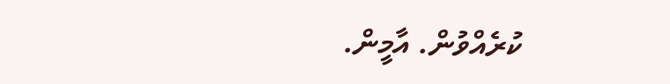ކުރެއްވުން. އާމީން.